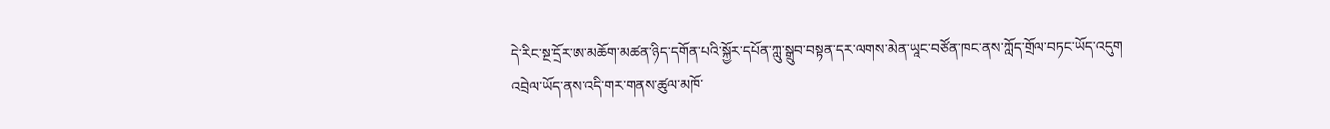དེ་རིང་སྔ་དྲོར་ཨ་མཆོག་མཚན་ཉིད་དགོན་པའི་སྐྱོར་དཔོན་ཀླུ་སྒྲུབ་བསྟན་དར་ལགས་མེན་ཡཱང་བཙོན་ཁང་ནས་ཀློད་གྲོལ་བཏང་ཡོད་འདུག
འབྲེལ་ཡོད་ནས་འདི་གར་གནས་ཚུལ་མཁོ་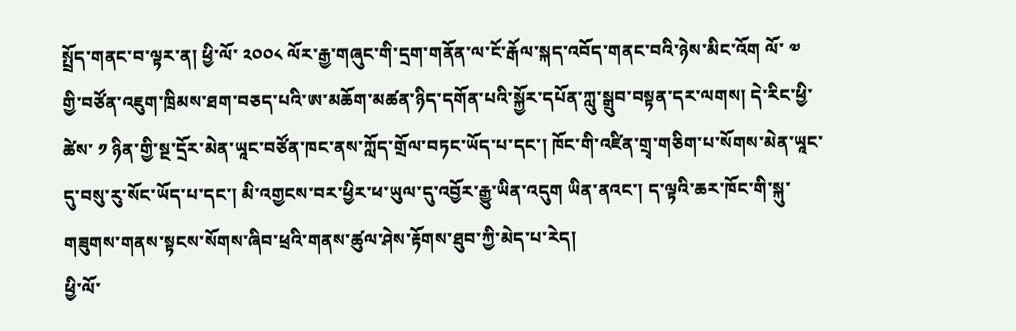སྤྲོད་གནང་བ་ལྟར་ན། ཕྱི་ལོ་ ༢༠༠༨ ལོར་རྒྱ་གཞུང་གི་དྲག་གནོན་ལ་ངོ་རྒོལ་སྐད་འབོད་གནང་བའི་ཉེས་མིང་འོག ལོ་ ༧ གྱི་བཙོན་འཇུག་ཁྲིམས་ཐག་བཅད་པའི་ཨ་མཆོག་མཚན་ཉིད་དགོན་པའི་སྐྱོར་དཔོན་ཀླུ་སྒྲུབ་བསྟན་དར་ལགས། དེ་རིང་ཕྱི་ཚེས་ ༡ ཉིན་གྱི་སྔ་དྲོར་མེན་ཡཱང་བཙོན་ཁང་ནས་ཀློད་གྲོལ་བཏང་ཡོད་པ་དང་། ཁོང་གི་འཛིན་གྲྭ་གཅིག་པ་སོགས་མེན་ཡཱང་དུ་བསུ་རུ་སོང་ཡོད་པ་དང་། མི་འགྱངས་བར་ཕྱིར་ཕ་ཡུལ་དུ་འབྱོར་རྒྱུ་ཡིན་འདུག ཡིན་ནའང་། ད་ལྟའི་ཆར་ཁོང་གི་སྐུ་གཟུགས་གནས་སྟངས་སོགས་ཞིབ་ཕྲའི་གནས་ཚུལ་ཤེས་རྟོགས་ཐུབ་ཀྱི་མེད་པ་རེད།
ཕྱི་ལོ་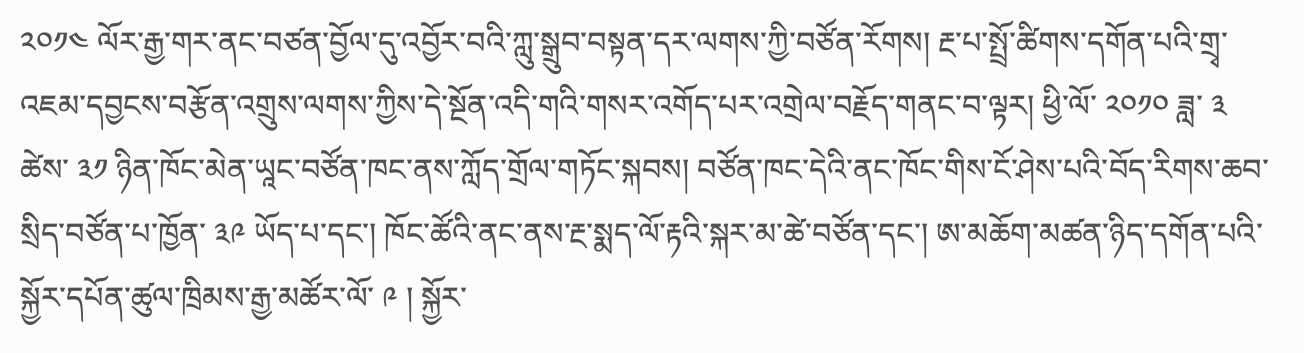༢༠༡༤ ལོར་རྒྱ་གར་ནང་བཙན་བྱོལ་དུ་འབྱོར་བའི་ཀླུ་སྒྲུབ་བསྟན་དར་ལགས་ཀྱི་བཙོན་རོགས། རྔ་པ་སྤྲོ་ཚིགས་དགོན་པའི་གྲྭ་འཇམ་དབྱངས་བརྩོན་འགྲུས་ལགས་ཀྱིས་དེ་སྔོན་འདི་གའི་གསར་འགོད་པར་འགྲེལ་བརྗོད་གནང་བ་ལྟར། ཕྱི་ལོ་ ༢༠༡༠ ཟླ་ ༣ ཚེས་ ༣༡ ཉིན་ཁོང་མེན་ཡཱང་བཙོན་ཁང་ནས་ཀློད་གྲོལ་གཏོང་སྐབས། བཙོན་ཁང་དེའི་ནང་ཁོང་གིས་ངོ་ཤེས་པའི་བོད་རིགས་ཆབ་སྲིད་བཙོན་པ་ཁྱོན་ ༣༩ ཡོད་པ་དང་། ཁོང་ཚོའི་ནང་ནས་རྔ་སྨད་ལོ་རྟའི་སྐར་མ་ཚེ་བཙོན་དང་། ཨ་མཆོག་མཚན་ཉིད་དགོན་པའི་སྐྱོར་དཔོན་ཚུལ་ཁྲིམས་རྒྱ་མཚོར་ལོ་ ༩ ། སྐྱོར་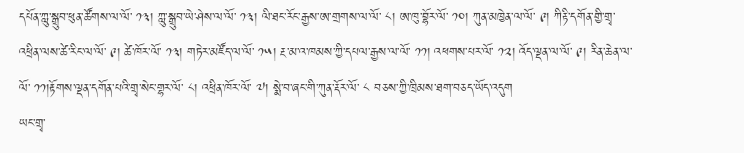དཔོན་ཀླུ་སྒྲུབ་ཕུན་ཚོགས་ལ་ལོ་ ༡༣། ཀླུ་སྒྲུབ་ཡེ་ཤེས་ལ་ལོ་ ༡༣། ལི་ཐང་རོང་རྒྱས་ཨ་གྲགས་ལ་ལོ་ ༨། ཨ་ཁུ་བྷོར་ལོ་ ༡༠། ཀུན་མཁྱེན་ལ་ལོ་ ༩། ཀིརྟི་དགོན་གྱི་གྲྭ་འཕྲིན་ལས་ཚེ་རིང་ལ་ལོ་ ༩། ཚེ་ཁོར་ལོ་ ༡༣། གཏེར་མཛོད་ལ་ལོ་ ༡༥། རྔ་མ་འ་ཁམས་ཀྱི་དཔལ་རྒྱས་ལ་ལོ་ ༡༡། འཕགས་པར་ལོ་ ༡༢། འོད་ལྡན་ལ་ལོ་ ༩། རིན་ཆེན་ལ་ལོ་ ༡༡།རྟོགས་ལྡན་དགོན་པའི་གྲྭ་སེང་གྷར་ལོ་ ༨། འཕྲིན་ཁོར་ལོ་ ༧། སྨེ་བ་ཞང་གི་ཀུན་རྡོར་ལོ་ ༨ བཅས་ཀྱི་ཁྲིམས་ཐག་བཅད་ཡོད་འདུག
ཡང་གྲྭ་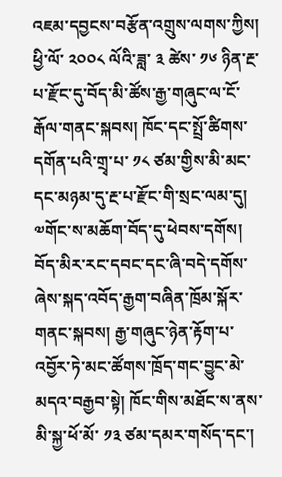འཇམ་དབྱངས་བརྩོན་འགྲུས་ལགས་ཀྱིས། ཕྱི་ལོ་ ༢༠༠༨ ལོའི་ཟླ་ ༣ ཚེས་ ༡༦ ཉིན་རྔ་པ་རྫོང་དུ་བོད་མི་ཚོས་རྒྱ་གཞུང་ལ་ངོ་རྒོལ་གནང་སྐབས། ཁོང་དང་སྤྲོ་ཚིགས་དགོན་པའི་གྲྭ་པ་ ༡༨ ཙམ་གྱིས་མི་མང་དང་མཉམ་དུ་རྔ་པ་རྫོང་གི་སྲང་ལམ་དུ། ༧གོང་ས་མཆོག་བོད་དུ་ཕེབས་དགོས། བོད་མིར་རང་དབང་དང་ཞི་བདེ་དགོས་ཞེས་སྐད་འབོད་རྒྱག་བཞིན་ཁྲོམ་སྐོར་གནང་སྐབས། རྒྱ་གཞུང་ཉེན་རྟོག་པ་འབྱོར་ཏེ་མང་ཚོགས་ཁྲོད་གང་བྱུང་མེ་མདའ་བརྒྱབ་སྟེ། ཁོང་གིས་མཐོང་ས་ནས་མི་སྐྱ་ཕོ་མོ་ ༡༣ ཙམ་དམར་གསོད་དང་།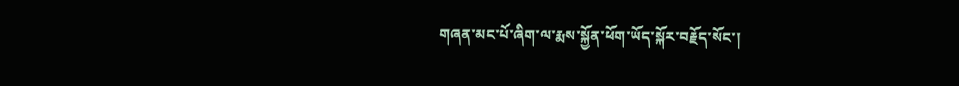གཞན་མང་པོ་ཞིག་ལ་རྨས་སྐྱོན་ཕོག་ཡོད་སྐོར་བརྗོད་སོང་།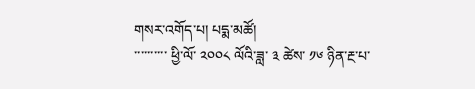གསར་འགོད་པ། པདྨ་མཚོ།
་་་་་་་་་་ ཕྱི་ལོ་ ༢༠༠༨ ལོའི་ཟླ་ ༣ ཚེས་ ༡༦ ཉིན་རྔ་པ་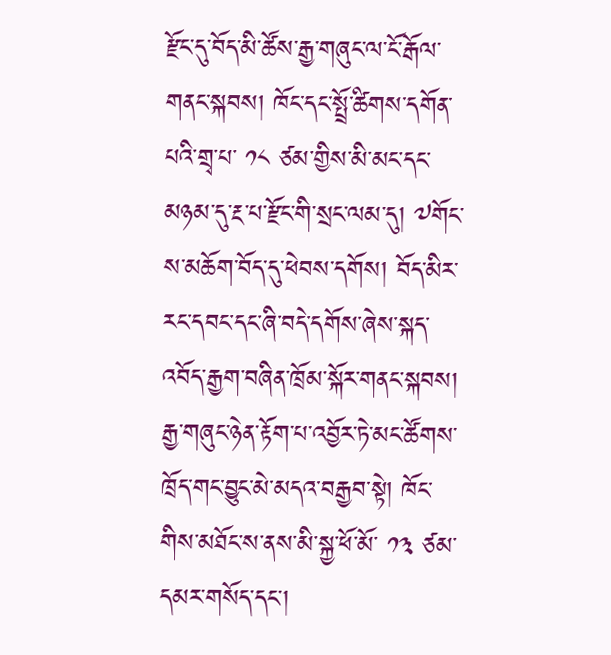རྫོང་དུ་བོད་མི་ཚོས་རྒྱ་གཞུང་ལ་ངོ་རྒོལ་གནང་སྐབས། ཁོང་དང་སྤྲོ་ཚིགས་དགོན་པའི་གྲྭ་པ་ ༡༨ ཙམ་གྱིས་མི་མང་དང་མཉམ་དུ་རྔ་པ་རྫོང་གི་སྲང་ལམ་དུ། ༧གོང་ས་མཆོག་བོད་དུ་ཕེབས་དགོས། བོད་མིར་རང་དབང་དང་ཞི་བདེ་དགོས་ཞེས་སྐད་འབོད་རྒྱག་བཞིན་ཁྲོམ་སྐོར་གནང་སྐབས།
རྒྱ་གཞུང་ཉེན་རྟོག་པ་འབྱོར་ཏེ་མང་ཚོགས་ཁྲོད་གང་བྱུང་མེ་མདའ་བརྒྱབ་སྟེ། ཁོང་གིས་མཐོང་ས་ནས་མི་སྐྱ་ཕོ་མོ་ ༡༣ ཙམ་དམར་གསོད་དང་།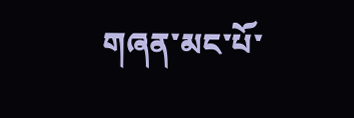གཞན་མང་པོ་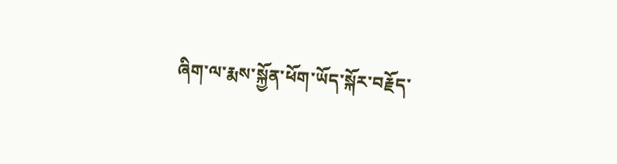ཞིག་ལ་རྨས་སྐྱོན་ཕོག་ཡོད་སྐོར་བརྗོད་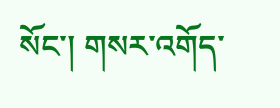སོང་། གསར་འགོད་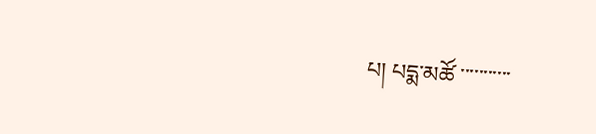པ། པདྨ་མཚོ ་་་་་་་་་་་